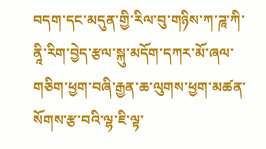བདག་དང་མདུན་གྱི་རིལ་བུ་གཉིས་ཀ་ཌཱ་ཀི་ནཱི་རིག་བྱེད་རྩལ་སྐུ་མདོག་དཀར་མོ་ཞལ་གཅིག་ཕྱག་བཞི་རྒྱན་ཆ་ལུགས་ཕྱག་མཚན་སོགས་རྩ་བའི་ལྷ་ཇི་ལྟ་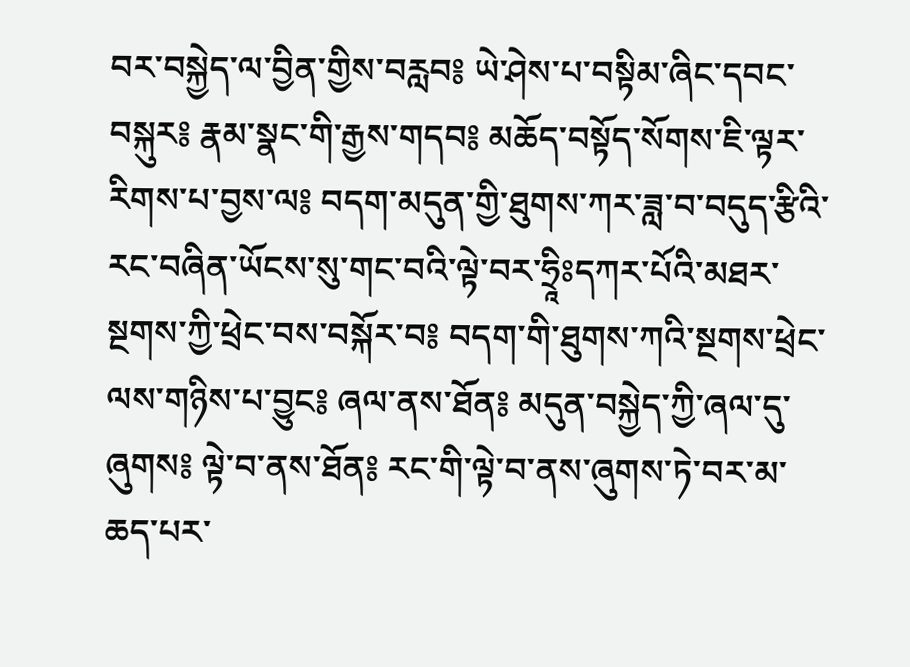བར་བསྐྱེད་ལ་བྱིན་གྱིས་བརླབ༔ ཡེ་ཤེས་པ་བསྟིམ་ཞིང་དབང་བསྐུར༔ རྣམ་སྣང་གི་རྒྱས་གདབ༔ མཆོད་བསྟོད་སོགས་ཇི་ལྟར་རིགས་པ་བྱས་ལ༔ བདག་མདུན་གྱི་ཐུགས་ཀར་ཟླ་བ་བདུད་རྩིའི་རང་བཞིན་ཡོངས་སུ་གང་བའི་ལྟེ་བར་ཧྲཱིཿདཀར་པོའི་མཐར་སྔགས་ཀྱི་ཕྲེང་བས་བསྐོར་བ༔ བདག་གི་ཐུགས་ཀའི་སྔགས་ཕྲེང་ལས་གཉིས་པ་བྱུང༔ ཞལ་ནས་ཐོན༔ མདུན་བསྐྱེད་ཀྱི་ཞལ་དུ་ཞུགས༔ ལྟེ་བ་ནས་ཐོན༔ རང་གི་ལྟེ་བ་ནས་ཞུགས་ཏེ་བར་མ་ཆད་པར་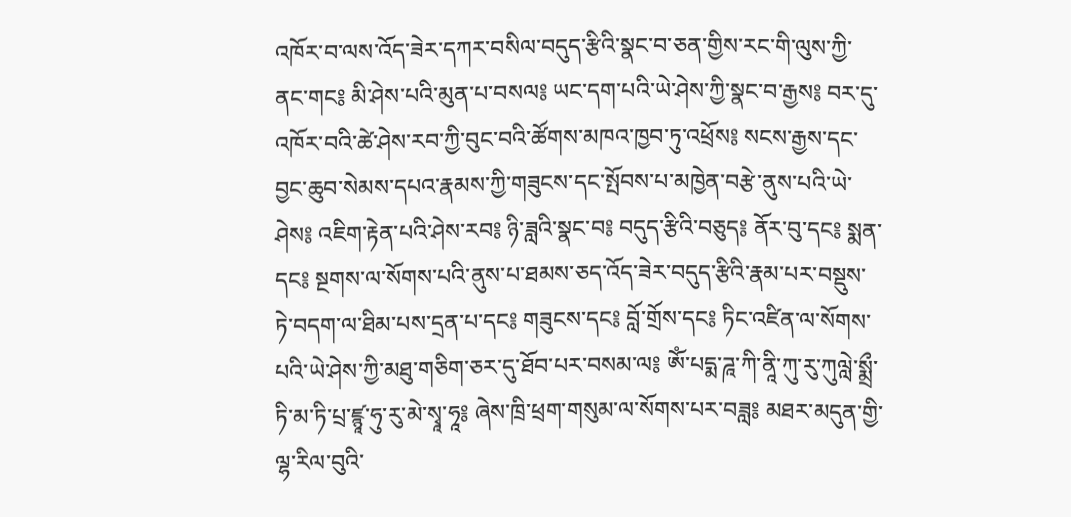འཁོར་བ་ལས་འོད་ཟེར་དཀར་བསིལ་བདུད་རྩིའི་སྣང་བ་ཅན་གྱིས་རང་གི་ལུས་ཀྱི་ནང་གང༔ མི་ཤེས་པའི་མུན་པ་བསལ༔ ཡང་དག་པའི་ཡེ་ཤེས་ཀྱི་སྣང་བ་རྒྱས༔ བར་དུ་འཁོར་བའི་ཚེ་ཤེས་རབ་ཀྱི་བུང་བའི་ཚོགས་མཁའ་ཁྱབ་ཏུ་འཕྲོས༔ སངས་རྒྱས་དང་བྱང་ཆུབ་སེམས་དཔའ་རྣམས་ཀྱི་གཟུངས་དང་སྤོབས་པ་མཁྱེན་བརྩེ་ནུས་པའི་ཡེ་ཤེས༔ འཇིག་རྟེན་པའི་ཤེས་རབ༔ ཉི་ཟླའི་སྣང་བ༔ བདུད་རྩིའི་བཅུད༔ ནོར་བུ་དང༔ སྨན་དང༔ སྔགས་ལ་སོགས་པའི་ནུས་པ་ཐམས་ཅད་འོད་ཟེར་བདུད་རྩིའི་རྣམ་པར་བསྡུས་ཏེ་བདག་ལ་ཐིམ་པས་དྲན་པ་དང༔ གཟུངས་དང༔ བློ་གྲོས་དང༔ ཏིང་འཛིན་ལ་སོགས་པའི་ཡེ་ཤེས་ཀྱི་མཐུ་གཅིག་ཅར་དུ་ཐོབ་པར་བསམ་ལ༔ ཨོཾ་པདྨ་ཌཱ་ཀི་ནཱི་ཀུ་རུ་ཀུལླེ་སྨྲྀ་ཏི་མ་ཏི་པྲ་ཛྙཱ་ཧུ་རུ་མེ་སྭཱ་ཧཱ༔ ཞེས་ཁྲི་ཕྲག་གསུམ་ལ་སོགས་པར་བཟླ༔ མཐར་མདུན་གྱི་ལྷ་རིལ་བུའི་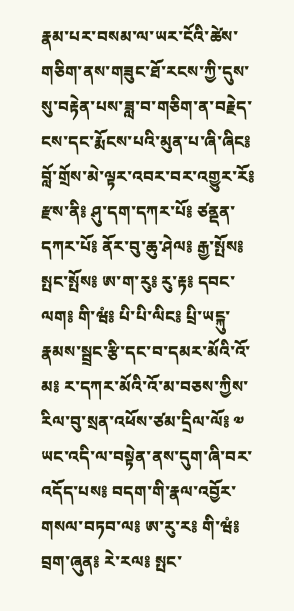རྣམ་པར་བསམ་ལ་ཡར་ངོའི་ཚེས་གཅིག་ནས་གཟུང་ཐོ་རངས་ཀྱི་དུས་སུ་བརྟེན་པས་ཟླ་བ་གཅིག་ན་བརྗེད་ངས་དང་རྨོངས་པའི་མུན་པ་ཞི་ཞིང༔ བློ་གྲོས་མེ་ལྟར་འབར་བར་འགྱུར་རོ༔ རྫས་ནི༔ ཤུ་དག་དཀར་པོ༔ ཙནྡན་དཀར་པོ༔ ནོར་བུ་ཆུ་ཤེལ༔ རྒྱ་སྤོས༔ སྤང་སྤོས༔ ཨ་ག་རུ༔ རུ་རྟ༔ དབང་ལག༔ གི་ཝཾ༔ པི་པི་ལིང༔ པྲི་ཡངྐུ་རྣམས་སྦྲང་རྩི་དང་བ་དམར་མོའི་འོ་མ༔ ར་དཀར་མོའི་འོ་མ་བཅས་ཀྱིས་རིལ་བུ་སྲན་འཕོས་ཙམ་དྲིལ་ལོ༔ ༧ ཡང་འདི་ལ་བསྟེན་ནས་དུག་ཞི་བར་འདོད་པས༔ བདག་གི་རྣལ་འབྱོར་གསལ་བཏབ་ལ༔ ཨ་རུ་ར༔ གི་ཝཾ༔ བྲག་ཞུན༔ རེ་རལ༔ སྤང་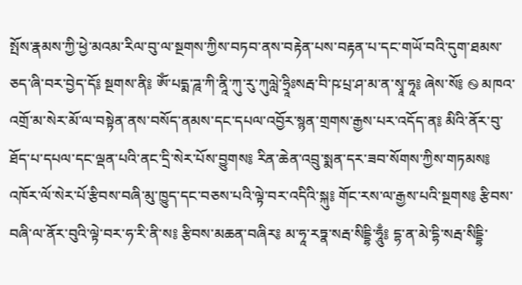སྤོས་རྣམས་ཀྱི་ཕྱེ་མའམ་རིལ་བུ་ལ་སྔགས་ཀྱིས་བཏབ་ནས་བརྟེན་པས་བརྟན་པ་དང་གཡོ་བའི་དུག་ཐམས་ཅད་ཞི་བར་བྱེད་དོ༔ སྔགས་ནི༔ ཨོཾ་པདྨ་ཌཱ་ཀི་ནཱི་ཀུ་རུ་ཀུལླེ་ཧྲཱིཿསརྦ་བི་ཥ་པྲ་ཤ་མ་ན་སྭཱ་ཧཱ༔ ཞེས་སོ༔ ࿊ མཁའ་འགྲོ་མ་སེར་མོ་ལ་བསྟེན་ནས་བསོད་ནམས་དང་དཔལ་འབྱོར་སྙན་གྲགས་རྒྱས་པར་འདོད་ན༔ མིའི་ནོར་བུ་ཐོད་པ་དཔལ་དང་ལྡན་པའི་ནང་དྲི་སེར་པོས་བྱུགས༔ རིན་ཆེན་འབྲུ་སྨན་དར་ཟབ་སོགས་ཀྱིས་གཏམས༔ འཁོར་ལོ་སེར་པོ་རྩིབས་བཞི་མུ་ཁྱུད་དང་བཅས་པའི་ལྟེ་བར་འདིའི་སྐུ༔ གོང་རས་ལ་རྒྱས་པའི་སྔགས༔ རྩིབས་བཞི་ལ་ནོར་བུའི་ལྟེ་བར་ཧ་རི་ནི་ས༔ རྩིབས་མཆན་བཞིར༔ མ་ཧཱ་རཏྣ་སརྦ་སིདྡྷི་ཧཱུྃ༔ དྷ་ན་མེ་དྷི་སརྦ་སིདྡྷི་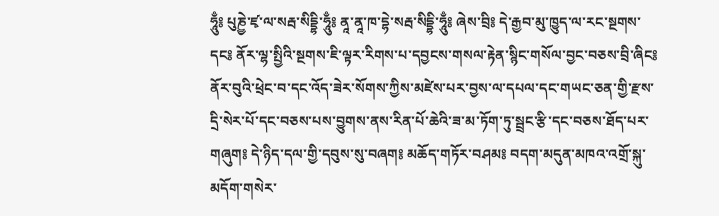ཧཱུྃ༔ པུཎྱེ་ཛྭ་ལ་སརྦ་སིདྡྷི་ཧཱུྃ༔ ནཱ་ནཱ་ཁ་དྷེ་སརྦ་སིདྡྷི་ཧཱུྃ༔ ཞེས་བྲི༔ དེ་རྒྱབ་མུ་ཁྱུད་ལ་རང་སྔགས་དང༔ ནོར་ལྷ་སྤྱིའི་སྔགས་ཇི་ལྟར་རིགས་པ་དབྱངས་གསལ་རྟེན་སྙིང་གསོལ་བྱང་བཅས་བྲི་ཞིང༔ ནོར་བུའི་ཕྲེང་བ་དང་འོད་ཟེར་སོགས་ཀྱིས་མཛེས་པར་བྱས་ལ་དཔལ་དང་གཡང་ཅན་གྱི་རྫས་དྲི་སེར་པོ་དང་བཅས་པས་བྱུགས་ནས་རིན་པོ་ཆེའི་ཟ་མ་ཏོག་ཏུ་སྦྲང་རྩི་དང་བཅས་ཐོད་པར་གཞུག༔ དེ་ཉིད་དལ་གྱི་དབུས་སུ་བཞག༔ མཆོད་གཏོར་བཤམ༔ བདག་མདུན་མཁའ་འགྲོ་སྐུ་མདོག་གསེར་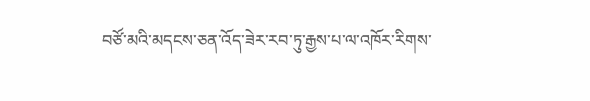བཙོ་མའི་མདངས་ཅན་འོད་ཟེར་རབ་ཏུ་རྒྱས་པ་ལ་འཁོར་རིགས་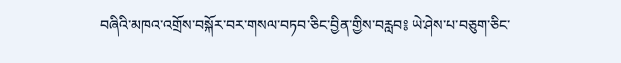བཞིའི་མཁའ་འགྲོས་བསྐོར་བར་གསལ་བཏབ་ཅིང་བྱིན་གྱིས་བརླབ༔ ཡེ་ཤེས་པ་བཅུག་ཅིང་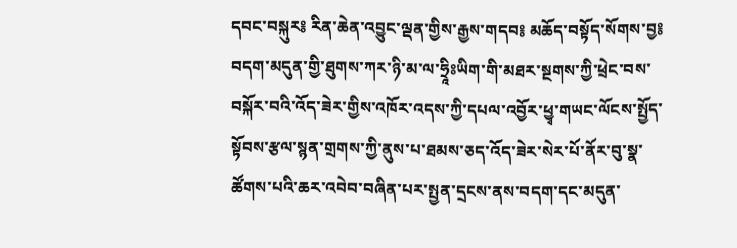དབང་བསྐུར༔ རིན་ཆེན་འབྱུང་ལྡན་གྱིས་རྒྱས་གདབ༔ མཆོད་བསྟོད་སོགས་བྱ༔ བདག་མདུན་གྱི་ཐུགས་ཀར་ཉི་མ་ལ་ཧྲཱིཿཡིག་གི་མཐར་སྔགས་ཀྱི་ཕྲེང་བས་བསྐོར་བའི་འོད་ཟེར་གྱིས་འཁོར་འདས་ཀྱི་དཔལ་འབྱོར་ཕྱྭ་གཡང་ལོངས་སྤྱོད་སྟོབས་རྩལ་སྙན་གྲགས་ཀྱི་ནུས་པ་ཐམས་ཅད་འོད་ཟེར་སེར་པོ་ནོར་བུ་སྣ་ཚོགས་པའི་ཆར་འབེབ་བཞིན་པར་སྤྱན་དྲངས་ནས་བདག་དང་མདུན་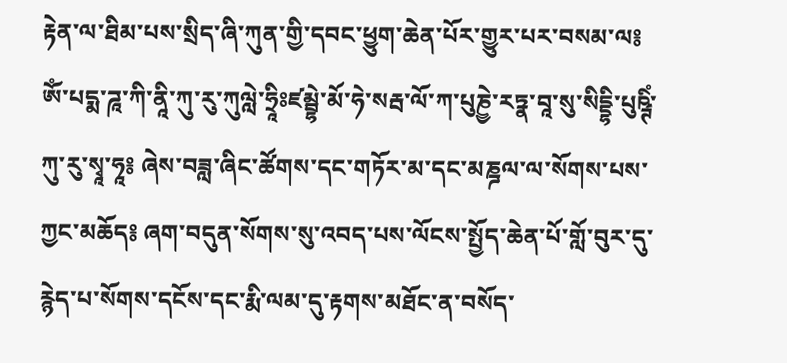རྟེན་ལ་ཐིམ་པས་སྲིད་ཞི་ཀུན་གྱི་དབང་ཕྱུག་ཆེན་པོར་གྱུར་པར་བསམ་ལ༔ ཨོཾ་པདྨ་ཌཱ་ཀི་ནཱི་ཀུ་རུ་ཀུལླེ་ཧྲཱིཿཛམྦྷེ་མོ་ཧེ་སརྦ་ལོ་ཀ་པུཎྱེ་རཏྣ་བཱ་སུ་སིདྡྷི་པུཥྚིཾ་ཀུ་རུ་སྭཱ་ཧཱ༔ ཞེས་བཟླ་ཞིང་ཚོགས་དང་གཏོར་མ་དང་མཎྜལ་ལ་སོགས་པས་ཀྱང་མཆོད༔ ཞག་བདུན་སོགས་སུ་འབད་པས་ལོངས་སྤྱོད་ཆེན་པོ་གློ་བུར་དུ་རྙེད་པ་སོགས་དངོས་དང་རྨི་ལམ་དུ་རྟགས་མཐོང་ན་བསོད་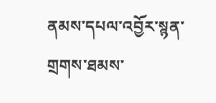ནམས་དཔལ་འབྱོར་སྙན་གྲགས་ཐམས་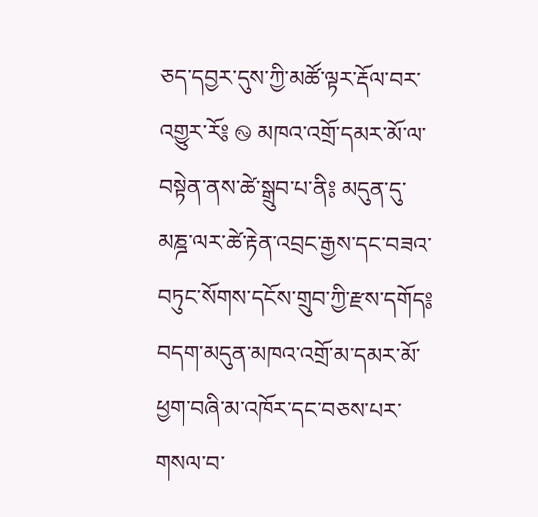ཅད་དབྱར་དུས་ཀྱི་མཚོ་ལྟར་རྡོལ་བར་འགྱུར་རོ༔ ࿊ མཁའ་འགྲོ་དམར་མོ་ལ་བསྟེན་ནས་ཚེ་སྒྲུབ་པ་ནི༔ མདུན་དུ་མཎྜ་ལར་ཚེ་རྟེན་འབྲང་རྒྱས་དང་བཟའ་བཏུང་སོགས་དངོས་གྲུབ་ཀྱི་རྫས་དགོད༔ བདག་མདུན་མཁའ་འགྲོ་མ་དམར་མོ་ཕྱག་བཞི་མ་འཁོར་དང་བཅས་པར་གསལ་བ་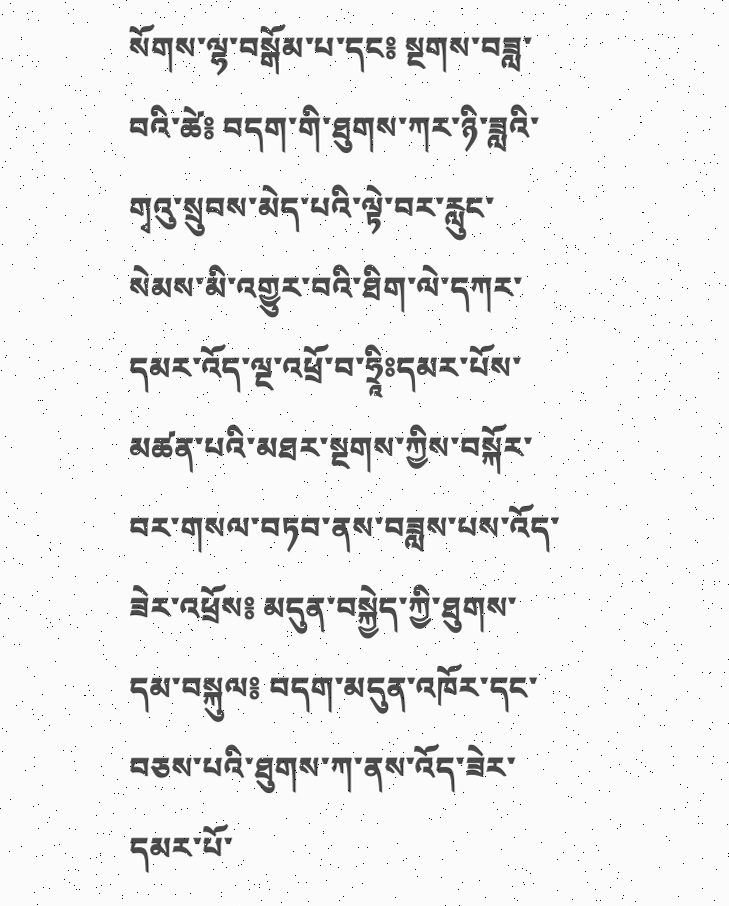སོགས་ལྷ་བསྒོམ་པ་དང༔ སྔགས་བཟླ་བའི་ཚེ༔ བདག་གི་ཐུགས་ཀར་ཉི་ཟླའི་གྭའུ་སྲུབས་མེད་པའི་ལྟེ་བར་རླུང་སེམས་མི་འགྱུར་བའི་ཐིག་ལེ་དཀར་དམར་འོད་ལྔ་འཕྲོ་བ་ཧྲཱིཿདམར་པོས་མཚན་པའི་མཐར་སྔགས་ཀྱིས་བསྐོར་བར་གསལ་བཏབ་ནས་བཟླས་པས་འོད་ཟེར་འཕྲོས༔ མདུན་བསྐྱེད་ཀྱི་ཐུགས་དམ་བསྐུལ༔ བདག་མདུན་འཁོར་དང་བཅས་པའི་ཐུགས་ཀ་ནས་འོད་ཟེར་དམར་པོ་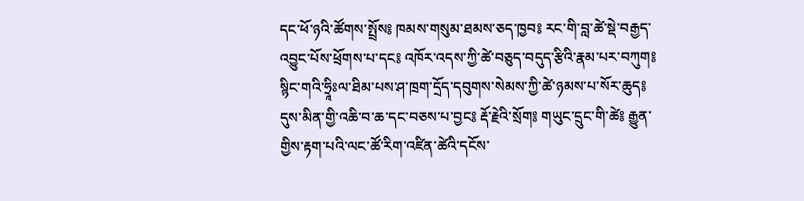དང་ཕོ་ཉའི་ཚོགས་སྤྲོས༔ ཁམས་གསུམ་ཐམས་ཅད་ཁྱབ༔ རང་གི་བླ་ཚེ་སྡེ་བརྒྱད་འབྱུང་པོས་ཕྲོགས་པ་དང༔ འཁོར་འདས་ཀྱི་ཚེ་བཅུད་བདུད་རྩིའི་རྣམ་པར་བཀུག༔ སྙིང་གའི་ཧྲཱིཿལ་ཐིམ་པས་ཤ་ཁྲག་དྲོད་དབུགས་སེམས་ཀྱི་ཚེ་ཉམས་པ་སོར་ཆུད༔ དུས་མིན་གྱི་འཆི་བ་ཆ་དང་བཅས་པ་བྱང༔ རྡོ་རྗེའི་སྲོག༔ གཡུང་དྲུང་གི་ཚེ༔ རྒྱུན་གྱིས་རྟག་པའི་ལང་ཚོ་རིག་འཛིན་ཚེའི་དངོས་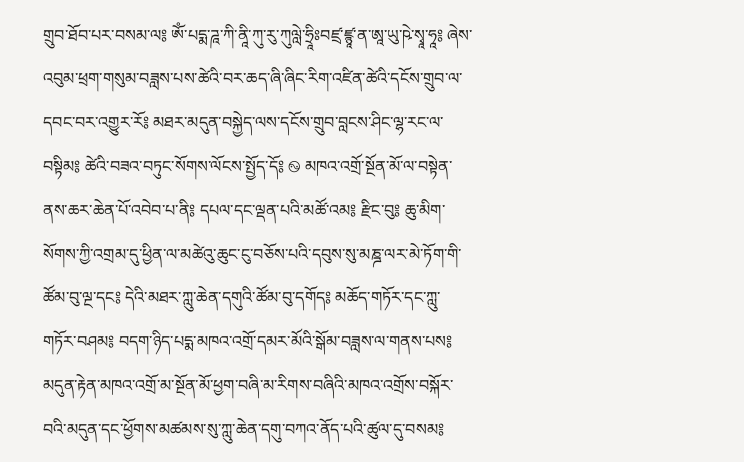གྲུབ་ཐོབ་པར་བསམ་ལ༔ ཨོཾ་པདྨ་ཌཱ་ཀི་ནཱི་ཀུ་རུ་ཀུལླེ་ཧྲཱིཿབཛྲ་ཛྙཱ་ན་ཨཱ་ཡུ་ཥེ་སྭཱ་ཧཱ༔ ཞེས་འབུམ་ཕྲག་གསུམ་བཟླས་པས་ཚེའི་བར་ཆད་ཞི་ཞིང་རིག་འཛིན་ཚེའི་དངོས་གྲུབ་ལ་དབང་བར་འགྱུར་རོ༔ མཐར་མདུན་བསྐྱེད་ལས་དངོས་གྲུབ་བླངས་ཤིང་ལྷ་རང་ལ་བསྟིམ༔ ཚེའི་བཟའ་བཏུང་སོགས་ལོངས་སྤྱོད་དོ༔ ࿊ མཁའ་འགྲོ་སྔོན་མོ་ལ་བསྟེན་ནས་ཆར་ཆེན་པོ་འབེབ་པ་ནི༔ དཔལ་དང་ལྡན་པའི་མཚོ་འམ༔ རྫིང་བུ༔ ཆུ་མིག་སོགས་ཀྱི་འགྲམ་དུ་ཕྱིན་ལ་མཚེའུ་ཆུང་ངུ་བཅོས་པའི་དབུས་སུ་མཎྜ་ལར་མེ་ཏོག་གི་ཚོམ་བུ་ལྔ་དང༔ དེའི་མཐར་ཀླུ་ཆེན་དགུའི་ཚོམ་བུ་དགོད༔ མཆོད་གཏོར་དང་ཀླུ་གཏོར་བཤམ༔ བདག་ཉིད་པདྨ་མཁའ་འགྲོ་དམར་མོའི་སྒོམ་བཟླས་ལ་གནས་པས༔ མདུན་རྟེན་མཁའ་འགྲོ་མ་སྔོན་མོ་ཕྱག་བཞི་མ་རིགས་བཞིའི་མཁའ་འགྲོས་བསྐོར་བའི་མདུན་དང་ཕྱོགས་མཚམས་སུ་ཀླུ་ཆེན་དགུ་བཀའ་ནོད་པའི་ཚུལ་དུ་བསམ༔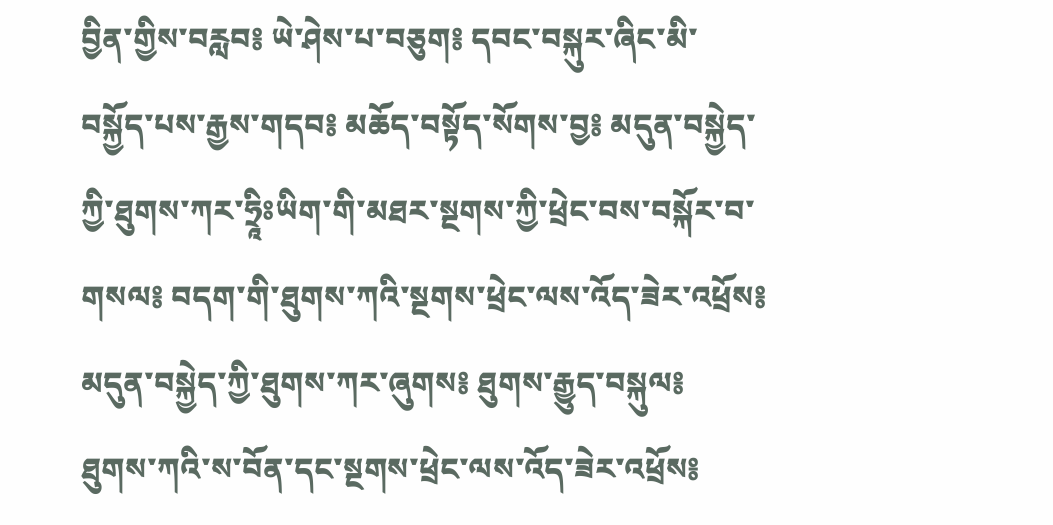བྱིན་གྱིས་བརླབ༔ ཡེ་ཤེས་པ་བཅུག༔ དབང་བསྐུར་ཞིང་མི་བསྐྱོད་པས་རྒྱས་གདབ༔ མཆོད་བསྟོད་སོགས་བྱ༔ མདུན་བསྐྱེད་ཀྱི་ཐུགས་ཀར་ཧྲཱིཿཡིག་གི་མཐར་སྔགས་ཀྱི་ཕྲེང་བས་བསྐོར་བ་གསལ༔ བདག་གི་ཐུགས་ཀའི་སྔགས་ཕྲེང་ལས་འོད་ཟེར་འཕྲོས༔ མདུན་བསྐྱེད་ཀྱི་ཐུགས་ཀར་ཞུགས༔ ཐུགས་རྒྱུད་བསྐུལ༔ ཐུགས་ཀའི་ས་བོན་དང་སྔགས་ཕྲེང་ལས་འོད་ཟེར་འཕྲོས༔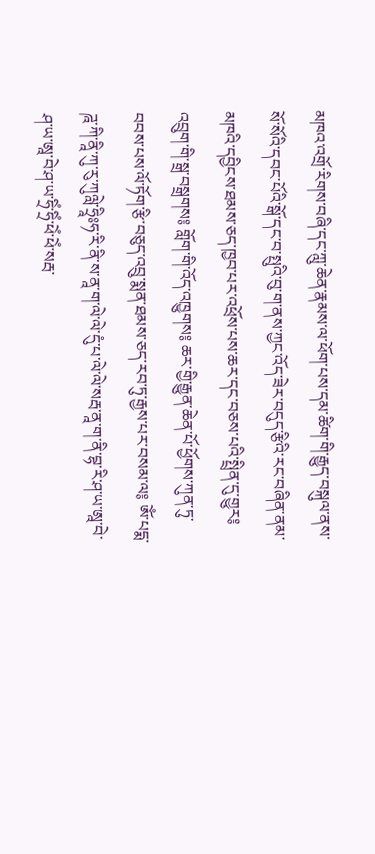མཁའ་འགྲོ་རིགས་བཞི་དང་ཀླུ་ཆེན་རྣམས་ལ་ཕོག་པས་དམ་ཚིག་གི་རྒྱུད་བསྐུལ་ནས་སོ་སོའི་དབང་པོའི་སྒོ་དང་བ་སྤུའི་བུ་ག་ནས་ཀྱང་འོད་ཟེར་བདུད་རྩིའི་རང་བཞིན་ནམ་མཁའི་དབྱིངས་ཐམས་ཅད་ཁྱབ་པར་འཕྲོས་པས་ཆར་དང་བཅས་པའི་སྤྲིན་དུ་གྱུར༔ འབྲུག་གི་སྒྲ་བསྒྲགས༔ གློག་གི་འོད་འཁྱུགས༔ ཆར་གྱི་རྒྱུན་ཆེན་པོ་ཕྱོགས་ཀུན་ཏུ་བབས་པས་ལོ་ཏོག་རྩི་བཅུད་འབྲུ་སྨན་ཐམས་ཅད་རབ་ཏུ་རྒྱས་པར་བསམ་ལ༔ ཨོཾ་པདྨ་ཌཱ་ཀི་ནཱི་ཀུ་རུ་ཀུལླེ་ཧྲཱིཿཧ་རི་ནི་ས་ནཱ་ག་ལེ་ལེ་དུཾ་པ་ལེ་ལེ་སརྦ་ནཱ་ག་ནི་བྷ་རི་ཤ་ཡ་ཨཱ་བེ་ཤ་ཡ་ཨཱ་བེ་ཤ་ཡ་ཧྲིཾ་ཧྲིཾ་ཕེཾ་ཕེཾ་སརྦ་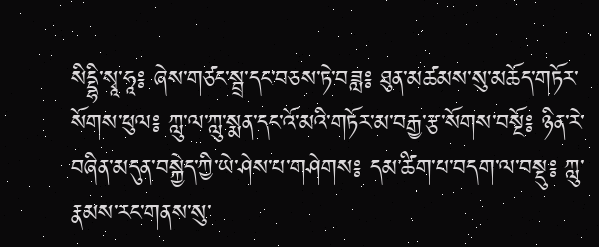སིདྡྷི་སྭཱ་ཧཱ༔ ཞེས་གཙང་སྦྲ་དང་བཅས་ཏེ་བཟླ༔ ཐུན་མཚམས་སུ་མཆོད་གཏོར་སོགས་ཕུལ༔ ཀླུ་ལ་ཀླུ་སྨན་དང་འོ་མའི་གཏོར་མ་བརྒྱ་རྩ་སོགས་བསྔོ༔ ཉིན་རེ་བཞིན་མདུན་བསྐྱེད་ཀྱི་ཡེ་ཤེས་པ་གཤེགས༔ དམ་ཚིག་པ་བདག་ལ་བསྡུ༔ ཀླུ་རྣམས་རང་གནས་སུ་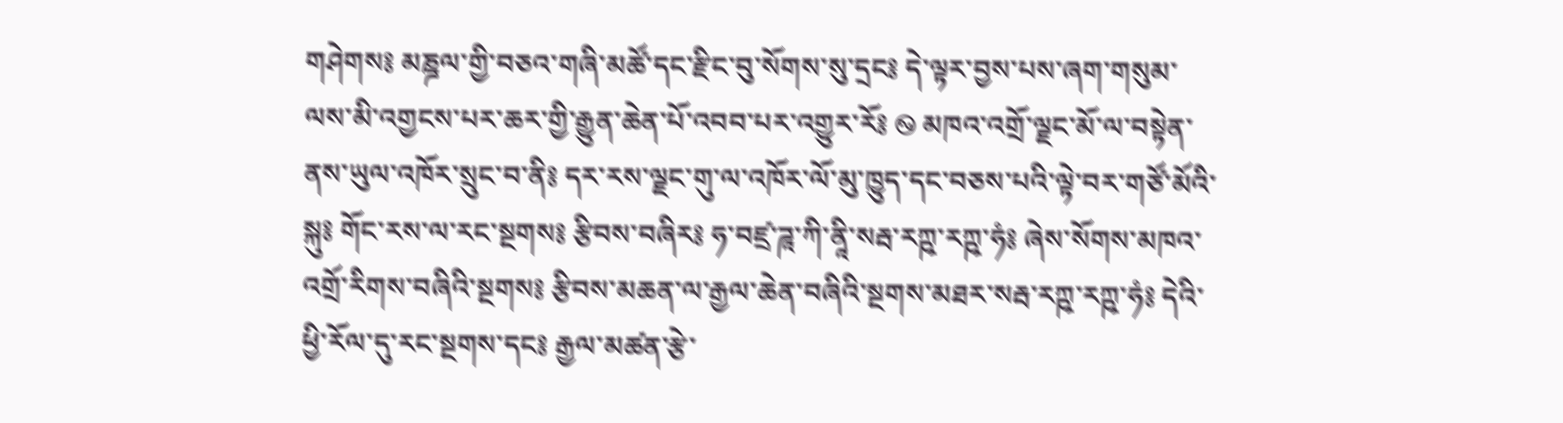གཤེགས༔ མཎྜལ་གྱི་བཅའ་གཞི་མཚོ་དང་རྫིང་བུ་སོགས་སུ་དྲང༔ དེ་ལྟར་བྱས་པས་ཞག་གསུམ་ལས་མི་འགྱངས་པར་ཆར་གྱི་རྒྱུན་ཆེན་པོ་འབབ་པར་འགྱུར་རོ༔ ࿊ མཁའ་འགྲོ་ལྗང་མོ་ལ་བསྟེན་ནས་ཡུལ་འཁོར་སྲུང་བ་ནི༔ དར་རས་ལྗང་གུ་ལ་འཁོར་ལོ་མུ་ཁྱུད་དང་བཅས་པའི་ལྟེ་བར་གཙོ་མོའི་སྐུ༔ གོང་རས་ལ་རང་སྔགས༔ རྩིབས་བཞིར༔ ཧ་བཛྲ་ཌཱ་ཀི་ནཱི་སརྦ་རཀྵ་རཀྵ་ཧཾ༔ ཞེས་སོགས་མཁའ་འགྲོ་རིགས་བཞིའི་སྔགས༔ རྩིབས་མཆན་ལ་རྒྱལ་ཆེན་བཞིའི་སྔགས་མཐར་སརྦ་རཀྵ་རཀྵ་ཧཾ༔ དེའི་ཕྱི་རོལ་དུ་རང་སྔགས་དང༔ རྒྱལ་མཚན་རྩེ་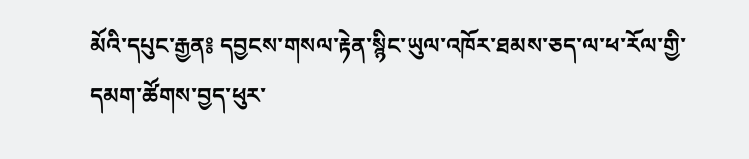མོའི་དཔུང་རྒྱན༔ དབྱངས་གསལ་རྟེན་སྙིང་ཡུལ་འཁོར་ཐམས་ཅད་ལ་ཕ་རོལ་གྱི་དམག་ཚོགས་བྱད་ཕུར་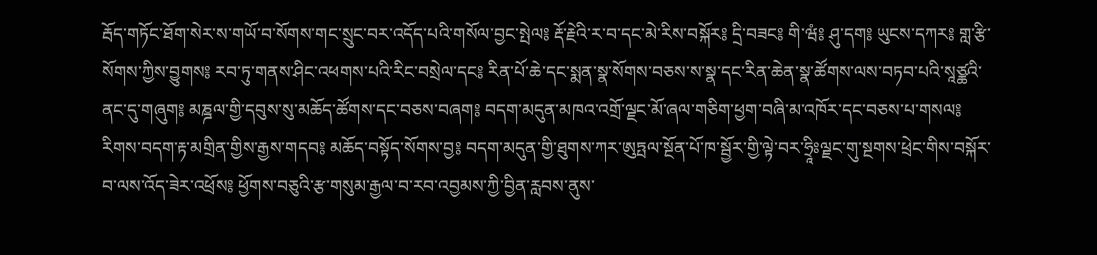རྦོད་གཏོང་ཐོག་སེར་ས་གཡོ་བ་སོགས་གང་སྲུང་བར་འདོད་པའི་གསོལ་བྱང་སྤེལ༔ རྡོ་རྗེའི་ར་བ་དང་མེ་རིས་བསྐོར༔ དྲི་བཟང༔ གི་ཝཾ༔ ཤུ་དག༔ ཡུངས་དཀར༔ གླ་རྩི་སོགས་ཀྱིས་བྱུགས༔ རབ་ཏུ་གནས་ཤིང་འཕགས་པའི་རིང་བསྲེལ་དང༔ རིན་པོ་ཆེ་དང་སྨན་སྣ་སོགས་བཅས་ས་སྣ་དང་རིན་ཆེན་སྣ་ཚོགས་ལས་བཏབ་པའི་སཱཙྪའི་ནང་དུ་གཞུག༔ མཎྜལ་གྱི་དབུས་སུ་མཆོད་ཚོགས་དང་བཅས་བཞག༔ བདག་མདུན་མཁའ་འགྲོ་ལྗང་མོ་ཞལ་གཅིག་ཕྱག་བཞི་མ་འཁོར་དང་བཅས་པ་གསལ༔ རིགས་བདག་རྟ་མགྲིན་གྱིས་རྒྱས་གདབ༔ མཆོད་བསྟོད་སོགས་བྱ༔ བདག་མདུན་གྱི་ཐུགས་ཀར་ཨུཏྤལ་སྔོན་པོ་ཁ་སྦྱོར་གྱི་ལྟེ་བར་ཧྲཱིཿལྗང་གུ་སྔགས་ཕྲེང་གིས་བསྐོར་བ་ལས་འོད་ཟེར་འཕྲོས༔ ཕྱོགས་བཅུའི་རྩ་གསུམ་རྒྱལ་བ་རབ་འབྱམས་ཀྱི་བྱིན་རླབས་ནུས་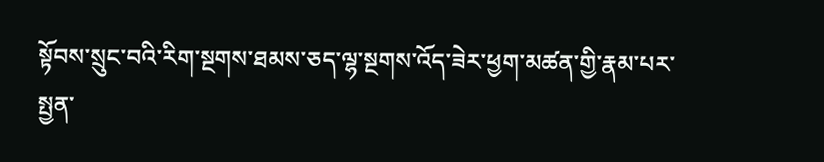སྟོབས་སྲུང་བའི་རིག་སྔགས་ཐམས་ཅད་ལྷ་སྔགས་འོད་ཟེར་ཕྱག་མཚན་གྱི་རྣམ་པར་སྤྱན་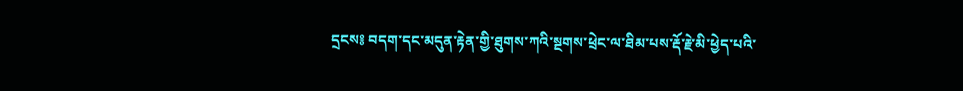དྲངས༔ བདག་དང་མདུན་རྟེན་གྱི་ཐུགས་ཀའི་སྔགས་ཕྲེང་ལ་ཐིམ་པས་རྡོ་རྗེ་མི་ཕྱེད་པའི་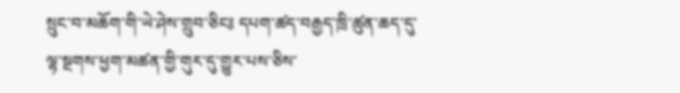སྲུང་བ་མཆོག་གི་ཡེ་ཤེས་གྲུབ་ཅིང༔ དཔག་ཚད་བརྒྱད་ཁྲི་ཚུན་ཆད་དུ་ལྷ་སྔགས་ཕྱག་མཚན་གྱི་གུར་དུ་གྱུར་པས་ཅིས་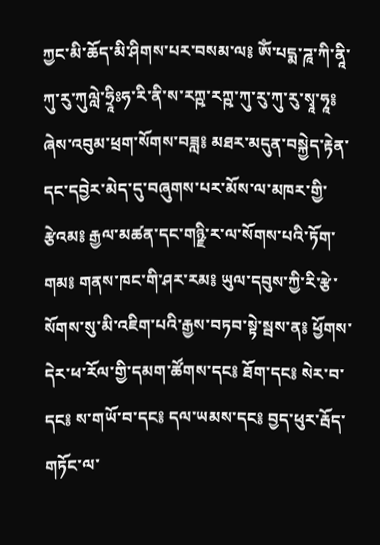ཀྱང་མི་ཆོད་མི་ཤིགས་པར་བསམ་ལ༔ ཨོཾ་པདྨ་ཌཱ་ཀི་ནཱི་ཀུ་རུ་ཀུལླེ་ཧྲཱིཿཧ་རི་ནི་ས་རཀྵ་རཀྵ་ཀུ་རུ་ཀུ་རུ་སྭཱ་ཧཱ༔ ཞེས་འབུམ་ཕྲག་སོགས་བཟླ༔ མཐར་མདུན་བསྐྱེད་རྟེན་དང་དབྱེར་མེད་དུ་བཞུགས་པར་མོས་ལ་མཁར་གྱི་རྩེའམ༔ རྒྱལ་མཚན་དང་གཉྫི་ར་ལ་སོགས་པའི་ཏོག་གམ༔ གནས་ཁང་གི་ཤར་རམ༔ ཡུལ་དབུས་ཀྱི་རི་རྩེ་སོགས་སུ་མི་འཇིག་པའི་རྒྱས་བཏབ་སྟེ་སྦས་ན༔ ཕྱོགས་དེར་ཕ་རོལ་གྱི་དམག་ཚོགས་དང༔ ཐོག་དང༔ སེར་བ་དང༔ ས་གཡོ་བ་དང༔ དལ་ཡམས་དང༔ བྱད་ཕུར་རྦོད་གཏོང་ལ་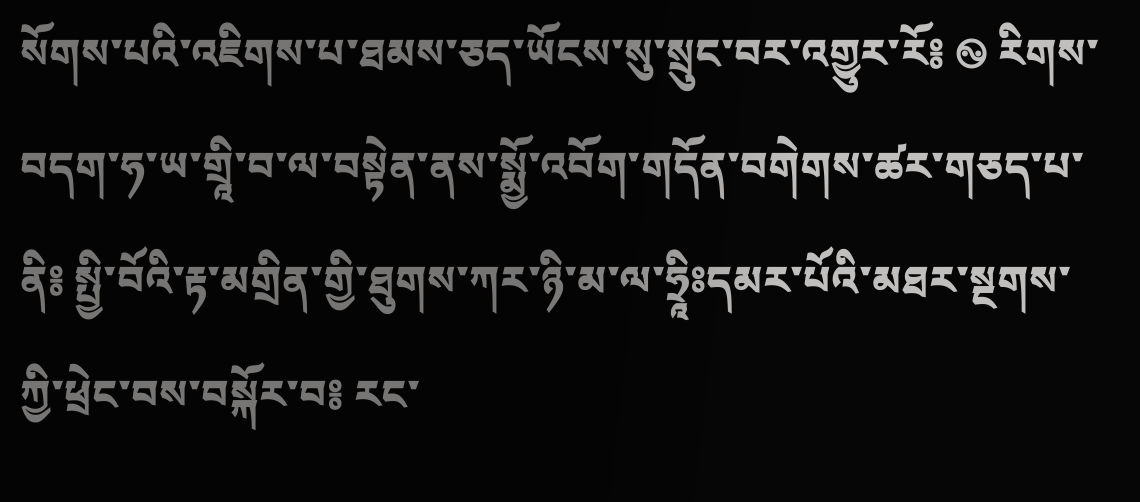སོགས་པའི་འཇིགས་པ་ཐམས་ཅད་ཡོངས་སུ་སྲུང་བར་འགྱུར་རོ༔ ࿊ རིགས་བདག་ཧ་ཡ་གྲཱི་བ་ལ་བསྟེན་ནས་སྨྱོ་འབོག་གདོན་བགེགས་ཚར་གཅད་པ་ནི༔ སྤྱི་བོའི་རྟ་མགྲིན་གྱི་ཐུགས་ཀར་ཉི་མ་ལ་ཧྲཱིཿདམར་པོའི་མཐར་སྔགས་ཀྱི་ཕྲེང་བས་བསྐོར་བ༔ རང་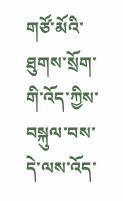གཙོ་མོའི་ཐུགས་སྲོག་གི་འོད་ཀྱིས་བསྐུལ་བས་དེ་ལས་འོད་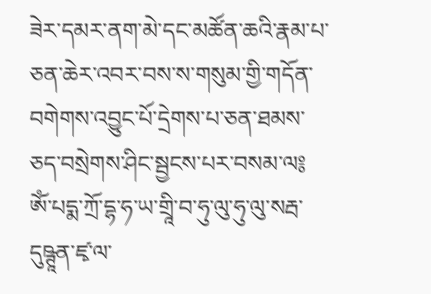ཟེར་དམར་ནག་མེ་དང་མཚོན་ཆའི་རྣམ་པ་ཅན་ཆེར་འབར་བས་ས་གསུམ་གྱི་གདོན་བགེགས་འབྱུང་པོ་དྲེགས་པ་ཅན་ཐམས་ཅད་བསྲེགས་ཤིང་སྦྱངས་པར་བསམ་ལ༔ ཨོཾ་པདྨ་ཀྲོ་དྷ་ཧ་ཡ་གྲཱི་བ་ཧུ་ལུ་ཧུ་ལུ་སརྦ་དུཥྚཱན་ཛྭ་ལ་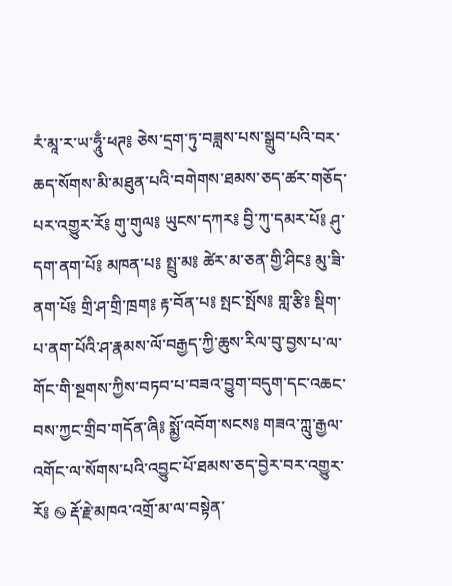རཾ་མཱ་ར་ཡ་ཧཱུྃ་ཕཊ༔ ཅེས་དྲག་ཏུ་བཟླས་པས་སྒྲུབ་པའི་བར་ཆད་སོགས་མི་མཐུན་པའི་བགེགས་ཐམས་ཅད་ཚར་གཅོད་པར་འགྱུར་རོ༔ གུ་གུལ༔ ཡུངས་དཀར༔ བྱི་ཀུ་དམར་པོ༔ ཤུ་དག་ནག་པོ༔ མཁན་པ༔ སྤྲུ་མ༔ ཚེར་མ་ཅན་གྱི་ཤིང༔ མུ་ཟི་ནག་པོ༔ གྲི་ཤ་གྲི་ཁྲག༔ རྟ་བོན་པ༔ སྤང་སྤོས༔ གླ་རྩི༔ སྡིག་པ་ནག་པོའི་ཤ་རྣམས་ལོ་བརྒྱད་ཀྱི་ཆུས་རིལ་བུ་བྱས་པ་ལ་གོང་གི་སྔགས་ཀྱིས་བཏབ་པ་བཟའ་བྱུག་བདུག་དང་འཆང་བས་ཀྱང་གྲིབ་གདོན་ཞི༔ སྨྱོ་འབོག་སངས༔ གཟའ་ཀླུ་རྒྱལ་འགོང་ལ་སོགས་པའི་འབྱུང་པོ་ཐམས་ཅད་བྱེར་བར་འགྱུར་རོ༔ ࿊ རྡོ་རྗེ་མཁའ་འགྲོ་མ་ལ་བསྟེན་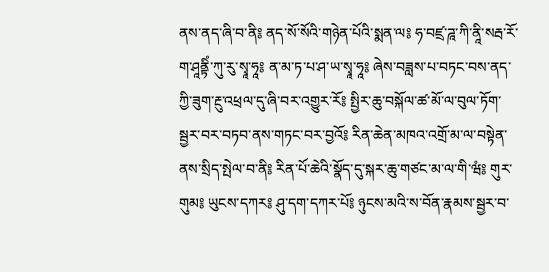ནས་ནད་ཞི་བ་ནི༔ ནད་སོ་སོའི་གཉེན་པོའི་སྨན་ལ༔ ཧ་བཛྲ་ཌཱ་ཀི་ནཱི་སརྦ་རོ་ག་ཤཱནྟིཾ་ཀུ་རུ་སྭཱ་ཧཱ༔ ན་མ་ཏ་པ་ཤ་ཡ་སྭཱ་ཧཱ༔ ཞེས་བཟླས་པ་བཏང་བས་ནད་ཀྱི་ཟུག་རྔུ་འཕྲལ་དུ་ཞི་བར་འགྱུར་རོ༔ སྤྱིར་ཆུ་བསྐོལ་ཚ་མོ་ལ་བུལ་ཏོག་སྦྱར་བར་བཏབ་ནས་གཏང་བར་བྱའོ༔ རིན་ཆེན་མཁའ་འགྲོ་མ་ལ་བསྟེན་ནས་སྲིད་སྤེལ་བ་ནི༔ རིན་པོ་ཆེའི་སྣོད་དུ་སྐར་ཆུ་གཙང་མ་ལ་གི་ཝཾ༔ གུར་གུམ༔ ཡུངས་དཀར༔ ཤུ་དག་དཀར་པོ༔ ཉུངས་མའི་ས་བོན་རྣམས་སྦྱར་བ་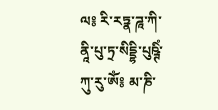ལ༔ རི་རཏྣ་ཌཱ་ཀི་ནཱི་པུ་ཏྲ་སིདྡྷི་པུཥྚིཾ་ཀུ་རུ་ཨོཾ༔ མ་ཎི་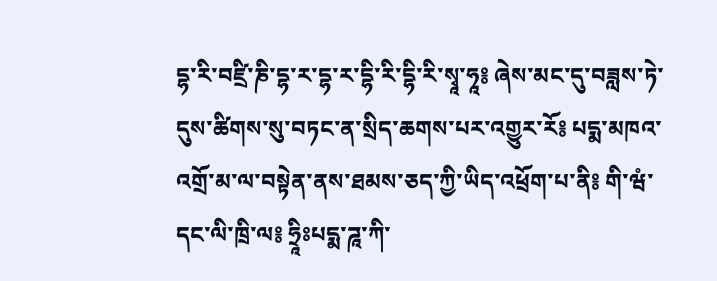དྷ་རི་བཛྲི་ཎི་དྷ་ར་དྷ་ར་དྷི་རི་དྷི་རི་སྭཱ་ཧཱ༔ ཞེས་མང་དུ་བཟླས་ཏེ་དུས་ཚིགས་སུ་བཏང་ན་སྲིད་ཆགས་པར་འགྱུར་རོ༔ པདྨ་མཁའ་འགྲོ་མ་ལ་བསྟེན་ནས་ཐམས་ཅད་ཀྱི་ཡིད་འཕྲོག་པ་ནི༔ གི་ཝཾ་དང་ལི་ཁྲི་ལ༔ ཧྲཱིཿཔདྨ་ཌཱ་ཀི་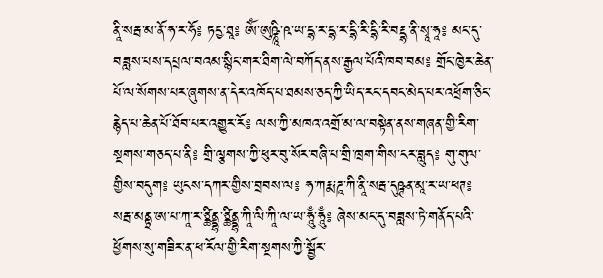ནཱི་སརྦ་མ་ནོ་ཧ་ར་ཧོ༔ ཏདྱ་ཐཱ༔ ཨོཾ་ཨུཥྞཱི་ཥ་ཡ་དྷ་ར་དྷ་ར་དྷི་རི་དྷི་རི་བརྡྷ་ནི་སྭཱ་ཧཱ༔ མང་དུ་བཟླས་པས་དཔྲལ་བའམ་སྙིང་གར་ཐིག་ལེ་བཀོད་ནས་རྒྱལ་པོའི་ཁབ་བམ༔ གྲོང་ཁྱེར་ཆེན་པོ་ལ་སོགས་པར་ཞུགས་ན་དེར་འཁོད་པ་ཐམས་ཅད་ཀྱི་ཡིད་རང་དབང་མེད་པར་འཕྲོག་ཅིང་རྙེད་པ་ཆེན་པོ་ཐོབ་པར་འགྱུར་རོ༔ ལས་ཀྱི་མཁའ་འགྲོ་མ་ལ་བསྟེན་ནས་གཞན་གྱི་རིག་སྔགས་གཅད་པ་ནི༔ གྲི་ལྕགས་ཀྱི་ཕུར་བུ་སོར་བཞི་པ་གྲི་ཁྲག་གིས་ངར་བླུད༔ གུ་གུལ་གྱིས་བདུག༔ ཡུངས་དཀར་གྱིས་བྲབས་ལ༔ ཧ་ཀརྨ་ཌཱ་ཀི་ནཱི་སརྦ་དུཥྚན་མཱ་ར་ཡ་ཕཊ༔ སརྦ་མནྟྲ་ཨ་པ་ཀཱ་ར་ཙྪིནྡྷ་ཙྪིནྡྷ་ཀཱི་ལི་ཀཱི་ལ་ཡ་ཧཱུྃ་ཧཱུྃ༔ ཞེས་མང་དུ་བཟླས་ཏེ་གནོད་པའི་ཕྱོགས་སུ་གཟིར་ན་ཕ་རོལ་གྱི་རིག་སྔགས་ཀྱི་སྦྱོར་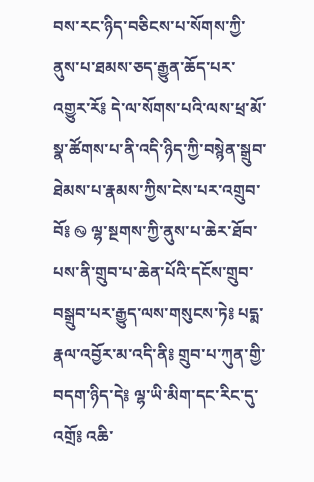བས་རང་ཉིད་བཅིངས་པ་སོགས་ཀྱི་ནུས་པ་ཐམས་ཅད་རྒྱུན་ཆོད་པར་འགྱུར་རོ༔ དེ་ལ་སོགས་པའི་ལས་ཕྲ་མོ་སྣ་ཚོགས་པ་ནི་འདི་ཉིད་ཀྱི་བསྙེན་སྒྲུབ་ཐེམས་པ་རྣམས་ཀྱིས་ངེས་པར་འགྲུབ་བོ༔ ࿊ ལྷ་སྔགས་ཀྱི་ནུས་པ་ཆེར་ཐོབ་པས་ནི་གྲུབ་པ་ཆེན་པོའི་དངོས་གྲུབ་བསྒྲུབ་པར་རྒྱུད་ལས་གསུངས་ཏེ༔ པདྨ་རྣལ་འབྱོར་མ་འདི་ནི༔ གྲུབ་པ་ཀུན་གྱི་བདག་ཉིད་དེ༔ ལྷ་ཡི་མིག་དང་རིང་དུ་འགྲོ༔ འཆི་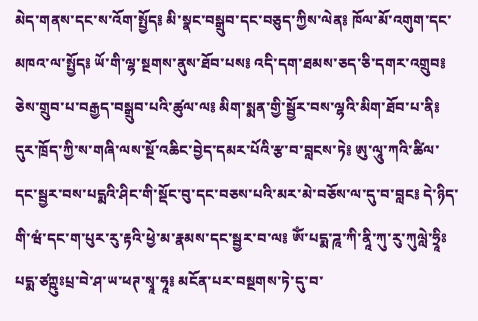མེད་གནས་དང་ས་འོག་སྤྱོད༔ མི་སྣང་བསྒྲུབ་དང་བཅུད་ཀྱིས་ལེན༔ ཁོལ་མོ་འགུག་དང་མཁའ་ལ་སྤྱོད༔ ཡོ་གི་ལྷ་སྔགས་ནུས་ཐོབ་པས༔ འདི་དག་ཐམས་ཅད་ཅི་དགར་འགྲུབ༔ ཅེས་གྲུབ་པ་བརྒྱད་བསྒྲུབ་པའི་ཚུལ་ལ༔ མིག་སྨན་གྱི་སྦྱོར་བས་ལྷའི་མིག་ཐོབ་པ་ནི༔ དུར་ཁྲོད་ཀྱི་ས་གཞི་ལས་སྔོ་འཆིང་བྱེད་དམར་པོའི་རྩ་བ་བླངས་ཏེ༔ ཨུ་ལཱུ་ཀའི་ཚིལ་དང་སྦྱར་བས་པདྨའི་ཤིང་གི་སྡོང་བུ་དང་བཅས་པའི་མར་མེ་བཅོས་ལ་དུ་བ་བླང༔ དེ་ཉིད་གི་ཝཾ་དང་ག་པུར་རུ་རྟའི་ཕྱེ་མ་རྣམས་དང་སྦྱར་བ་ལ༔ ཨོཾ་པདྨ་ཌཱ་ཀི་ནཱི་ཀུ་རུ་ཀུལླེ་ཧྲཱིཿཔདྨ་ཙཀྵུཿཔྲ་བེ་ཤ་ཡ་ཕཊ་སྭཱ་ཧཱ༔ མངོན་པར་བསྔགས་ཏེ་དུ་བ་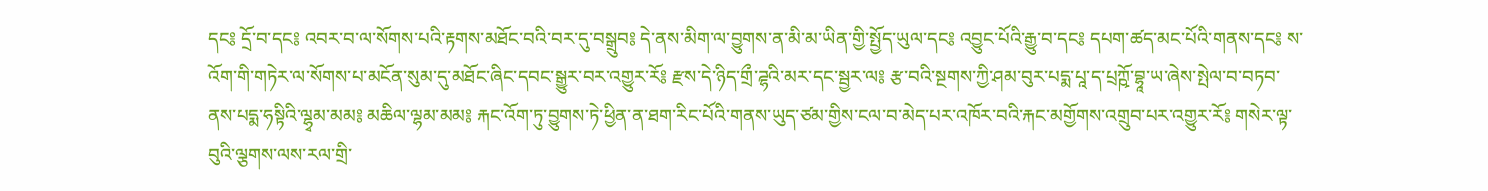དང༔ དྲོ་བ་དང༔ འབར་བ་ལ་སོགས་པའི་རྟགས་མཐོང་བའི་བར་དུ་བསྒྲུབ༔ དེ་ནས་མིག་ལ་བྱུགས་ན་མི་མ་ཡིན་གྱི་སྤྱོད་ཡུལ་དང༔ འབྱུང་པོའི་རྒྱུ་བ་དང༔ དཔག་ཚད་མང་པོའི་གནས་དང༔ ས་འོག་གི་གཏེར་ལ་སོགས་པ་མངོན་སུམ་དུ་མཐོང་ཞིང་དབང་སྒྱུར་བར་འགྱུར་རོ༔ རྫས་དེ་ཉིད་གྲྀ་ཌྷའི་མར་དང་སྦྱར་ལ༔ རྩ་བའི་སྔགས་ཀྱི་ཤམ་བུར་པདྨ་པཱ་ད་པྲཀྵོ་བྷཱ་ཡ་ཞེས་སྤེལ་བ་བཏབ་ནས་པདྨ་ཧསྟིའི་ལྷྭམ་མམ༔ མཆིལ་ལྷམ་མམ༔ རྐང་འོག་ཏུ་བྱུགས་ཏེ་ཕྱིན་ན་ཐག་རིང་པོའི་གནས་ཡུད་ཙམ་གྱིས་ངལ་བ་མེད་པར་འཁོར་བའི་རྐང་མགྱོགས་འགྲུབ་པར་འགྱུར་རོ༔ གསེར་ལྟ་བུའི་ལྕགས་ལས་རལ་གྲི་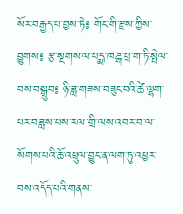སོར་བརྒྱད་པ་བྱས་ཏེ༔ གོང་གི་རྫས་ཀྱིས་བྱུགས༔ རྩ་སྔགས་ལ་པདྨ་ཁཌྒ་པྲ་ག་ཏི་སྤེལ་བས་བསྒྲུབ༔ ཉི་ཟླ་གཟས་བཟུང་བའི་ཚེ་ལྷག་པར་བཟླས་པས་རལ་གྲི་ལས་འབར་བ་ལ་སོགས་པའི་ཆོ་འཕྲུལ་བྱུང་ན་ལག་ཏུ་འཕྱར་བས་འདོད་པའི་གནས་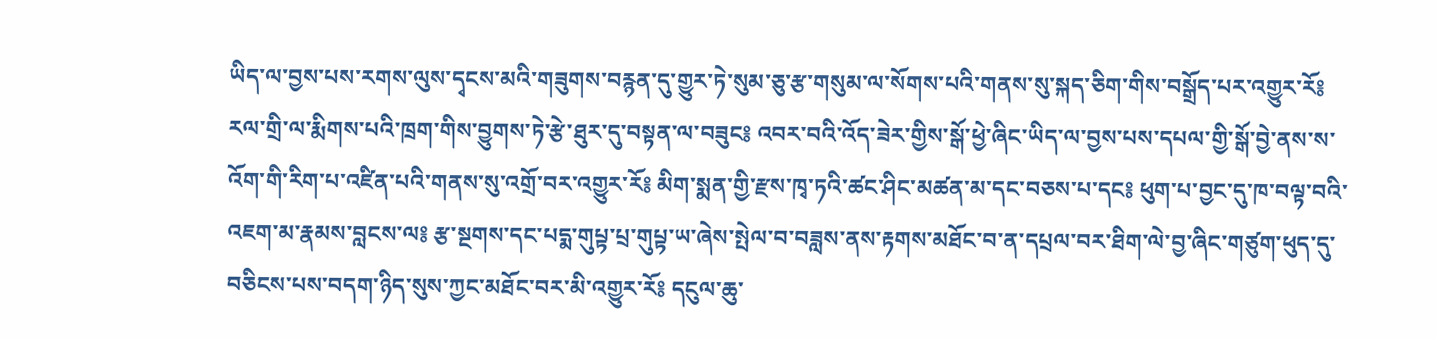ཡིད་ལ་བྱས་པས་རགས་ལུས་དྭངས་མའི་གཟུགས་བརྙན་དུ་གྱུར་ཏེ་སུམ་ཅུ་རྩ་གསུམ་ལ་སོགས་པའི་གནས་སུ་སྐད་ཅིག་གིས་བསྒྲོད་པར་འགྱུར་རོ༔ རལ་གྲི་ལ་རྨིགས་པའི་ཁྲག་གིས་བྱུགས་ཏེ་རྩེ་ཐུར་དུ་བསྟན་ལ་བཟུང༔ འབར་བའི་འོད་ཟེར་གྱིས་སྒོ་ཕྱེ་ཞིང་ཡིད་ལ་བྱས་པས་དཔལ་གྱི་སྒོ་བྱེ་ནས་ས་འོག་གི་རིག་པ་འཛིན་པའི་གནས་སུ་འགྲོ་བར་འགྱུར་རོ༔ མིག་སྨན་གྱི་རྫས་ཁྭ་ཏའི་ཚང་ཤིང་མཚན་མ་དང་བཅས་པ་དང༔ ཕུག་པ་བྱང་དུ་ཁ་བལྟ་བའི་འཇག་མ་རྣམས་བླངས་ལ༔ རྩ་སྔགས་དང་པདྨ་གུཔྟ་པྲ་གུཔྟ་ཡ་ཞེས་སྤེལ་བ་བཟླས་ནས་རྟགས་མཐོང་བ་ན་དཔྲལ་བར་ཐིག་ལེ་བྱ་ཞིང་གཙུག་ཕུད་དུ་བཅིངས་པས་བདག་ཉིད་སུས་ཀྱང་མཐོང་བར་མི་འགྱུར་རོ༔ དངུལ་ཆུ་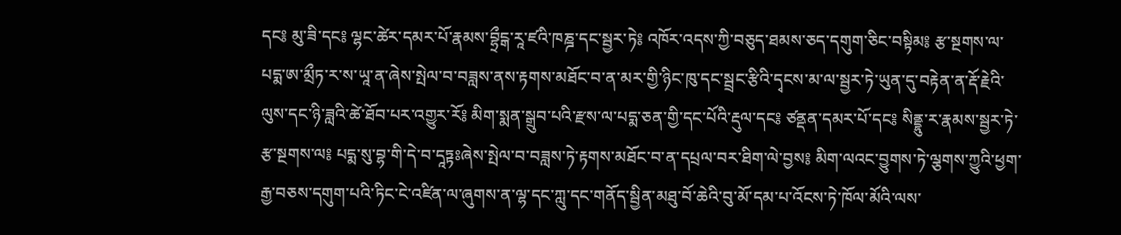དང༔ མུ་ཟི་དང༔ ལྷང་ཚེར་དམར་པོ་རྣམས་བྷྲྀངྒ་རཱ་ཛའི་ཁཎྜ་དང་སྦྱར་ཏེ༔ འཁོར་འདས་ཀྱི་བཅུད་ཐམས་ཅད་དགུག་ཅིང་བསྟིམ༔ རྩ་སྔགས་ལ་པདྨ་ཨ་མྲྀཏ་ར་ས་ཡཱ་ན་ཞེས་སྤེལ་བ་བཟླས་ནས་རྟགས་མཐོང་བ་ན་མར་གྱི་ཉིང་ཁུ་དང་སྦྲང་རྩིའི་དྭངས་མ་ལ་སྦྱར་ཏེ་ཡུན་དུ་བརྟེན་ན་རྡོ་རྗེའི་ལུས་དང་ཉི་ཟླའི་ཚེ་ཐོབ་པར་འགྱུར་རོ༔ མིག་སྨན་སྒྲུབ་པའི་རྫས་ལ་པདྨ་ཅན་གྱི་དང་པོའི་རྡུལ་དང༔ ཙནྡན་དམར་པོ་དང༔ སིནྡྷུ་ར་རྣམས་སྦྱར་ཏེ་རྩ་སྔགས་ལ༔ པདྨ་སུ་བྷ་གི་དེ་བ་དཱཏྟཿཞེས་སྤེལ་བ་བཟླས་ཏེ་རྟགས་མཐོང་བ་ན་དཔྲལ་བར་ཐིག་ལེ་བྱས༔ མིག་ལའང་བྱུགས་ཏེ་ལྕགས་ཀྱུའི་ཕྱག་རྒྱ་བཅས་དགུག་པའི་ཏིང་ངེ་འཛིན་ལ་ཞུགས་ན་ལྷ་དང་ཀླུ་དང་གནོད་སྦྱིན་མཐུ་བོ་ཆེའི་བུ་མོ་དམ་པ་འོངས་ཏེ་ཁོལ་མོའི་ལས་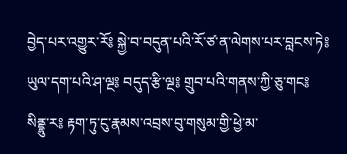བྱེད་པར་འགྱུར་རོ༔ སྐྱེ་བ་བདུན་པའི་རོ་ཙ་ན་ལེགས་པར་བླངས་ཏེ༔ ཡུལ་དག་པའི་ཤ་ལྔ༔ བདུད་རྩི་ལྔ༔ གྲུབ་པའི་གནས་ཀྱི་ཅུ་གང༔ སིནྡྷུ་ར༔ རྟག་ཏུ་ངུ་རྣམས་འབྲས་བུ་གསུམ་གྱི་ཕྱེ་མ་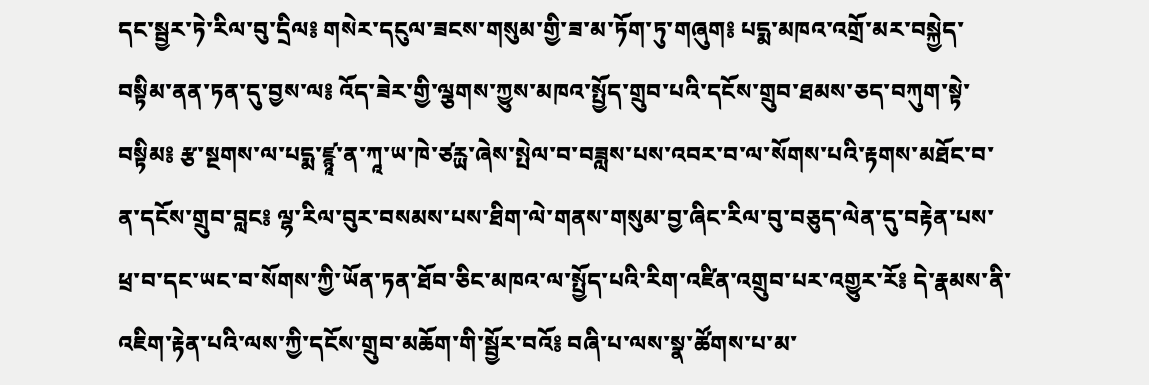དང་སྦྱར་ཏེ་རིལ་བུ་དྲིལ༔ གསེར་དངུལ་ཟངས་གསུམ་གྱི་ཟ་མ་ཏོག་ཏུ་གཞུག༔ པདྨ་མཁའ་འགྲོ་མར་བསྐྱེད་བསྟིམ་ནན་ཏན་དུ་བྱས་ལ༔ འོད་ཟེར་གྱི་ལྕགས་ཀྱུས་མཁའ་སྤྱོད་གྲུབ་པའི་དངོས་གྲུབ་ཐམས་ཅད་བཀུག་སྟེ་བསྟིམ༔ རྩ་སྔགས་ལ་པདྨ་ཛྙཱ་ན་ཀཱ་ཡ་ཁེ་ཙརྻ་ཞེས་སྤེལ་བ་བཟླས་པས་འབར་བ་ལ་སོགས་པའི་རྟགས་མཐོང་བ་ན་དངོས་གྲུབ་བླང༔ ལྷ་རིལ་བུར་བསམས་པས་ཐིག་ལེ་གནས་གསུམ་བྱ་ཞིང་རིལ་བུ་བཅུད་ལེན་དུ་བརྟེན་པས་ཕྲ་བ་དང་ཡང་བ་སོགས་ཀྱི་ཡོན་ཏན་ཐོབ་ཅིང་མཁའ་ལ་སྤྱོད་པའི་རིག་འཛིན་འགྲུབ་པར་འགྱུར་རོ༔ དེ་རྣམས་ནི་འཇིག་རྟེན་པའི་ལས་ཀྱི་དངོས་གྲུབ་མཆོག་གི་སྦྱོར་བའོ༔ བཞི་པ་ལས་སྣ་ཚོགས་པ་མ་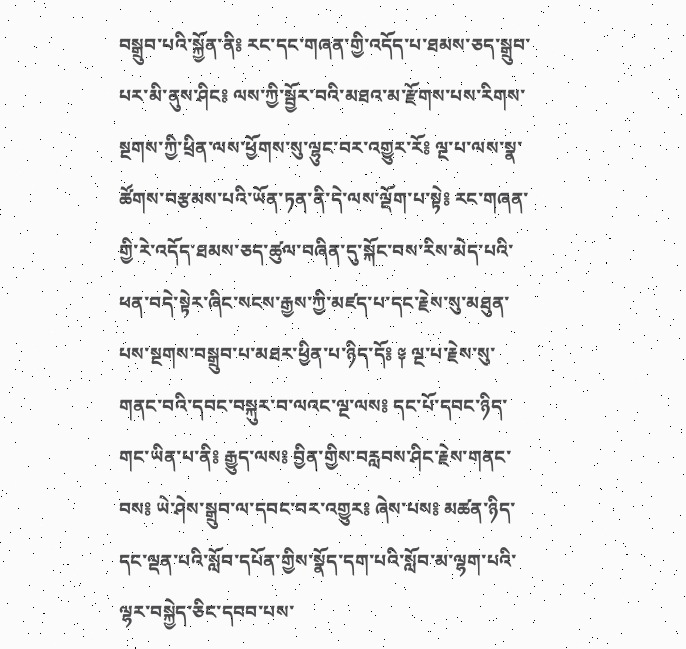བསྒྲུབ་པའི་སྐྱོན་ནི༔ རང་དང་གཞན་གྱི་འདོད་པ་ཐམས་ཅད་སྒྲུབ་པར་མི་ནུས་ཤིང༔ ལས་ཀྱི་སྦྱོར་བའི་མཐའ་མ་རྫོགས་པས་རིགས་སྔགས་ཀྱི་ཕྲིན་ལས་ཕྱོགས་སུ་ལྷུང་བར་འགྱུར་རོ༔ ལྔ་པ་ལས་སྣ་ཚོགས་བརྩམས་པའི་ཡོན་ཏན་ནི་དེ་ལས་ལྡོག་པ་སྟེ༔ རང་གཞན་གྱི་རེ་འདོད་ཐམས་ཅད་ཚུལ་བཞིན་དུ་སྐོང་བས་རིས་མེད་པའི་ཕན་བདེ་སྟེར་ཞིང་སངས་རྒྱས་ཀྱི་མཛད་པ་དང་རྗེས་སུ་མཐུན་པས་སྔགས་བསྒྲུབ་པ་མཐར་ཕྱིན་པ་ཉིད་དོ༔ ༈ ལྔ་པ་རྗེས་སུ་གནང་བའི་དབང་བསྐུར་བ་ལའང་ལྔ་ལས༔ དང་པོ་དབང་ཉིད་གང་ཡིན་པ་ནི༔ རྒྱུད་ལས༔ བྱིན་གྱིས་བརླབས་ཤིང་རྗེས་གནང་བས༔ ཡེ་ཤེས་སྒྲུབ་ལ་དབང་བར་འགྱུར༔ ཞེས་པས༔ མཚན་ཉིད་དང་ལྡན་པའི་སློབ་དཔོན་གྱིས་སྣོད་དག་པའི་སློབ་མ་ལྷག་པའི་ལྷར་བསྐྱེད་ཅིང་དབབ་པས་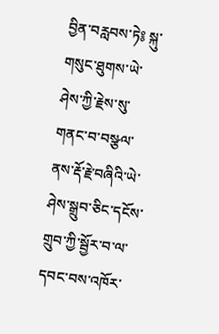བྱིན་བརླབས་ཏེ༔ སྐུ་གསུང་ཐུགས་ཡེ་ཤེས་ཀྱི་རྗེས་སུ་གནང་བ་བསྩལ་ནས་རྡོ་རྗེ་བཞིའི་ཡེ་ཤེས་སྒྲུབ་ཅིང་དངོས་གྲུབ་ཀྱི་སྦྱོར་བ་ལ་དབང་བས་འཁོར་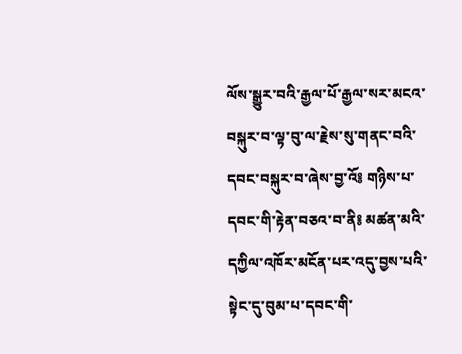ལོས་སྒྱུར་བའི་རྒྱལ་པོ་རྒྱལ་སར་མངའ་བསྐུར་བ་ལྟ་བུ་ལ་རྗེས་སུ་གནང་བའི་དབང་བསྐུར་བ་ཞེས་བྱ་འོ༔ གཉིས་པ་དབང་གི་རྟེན་བཅའ་བ་ནི༔ མཚན་མའི་དཀྱིལ་འཁོར་མངོན་པར་འདུ་བྱས་པའི་སྟེང་དུ་བུམ་པ་དབང་གི་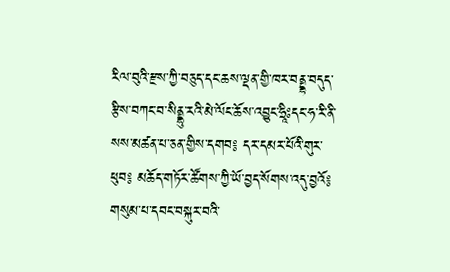རིལ་བུའི་རྫས་ཀྱི་བཅུད་དང་ཆས་ལྡན་གྱི་ཁར་བནྡྷ་བདུད་རྩིས་བཀང་བ་སིནྡྷུ་རའི་མེ་ལོང་ཆོས་འབྱུང་ཧྲཱིཿདང་ཧ་རི་ནི་སས་མཚན་པ་ཅན་གྱིས་དགབ༔ དར་དམར་པོའི་གུར་ཕུབ༔ མཆོད་གཏོར་ཚོགས་ཀྱི་ཡོ་བྱད་སོགས་འདུ་བྱའོ༔ གསུམ་པ་དབང་བསྐུར་བའི་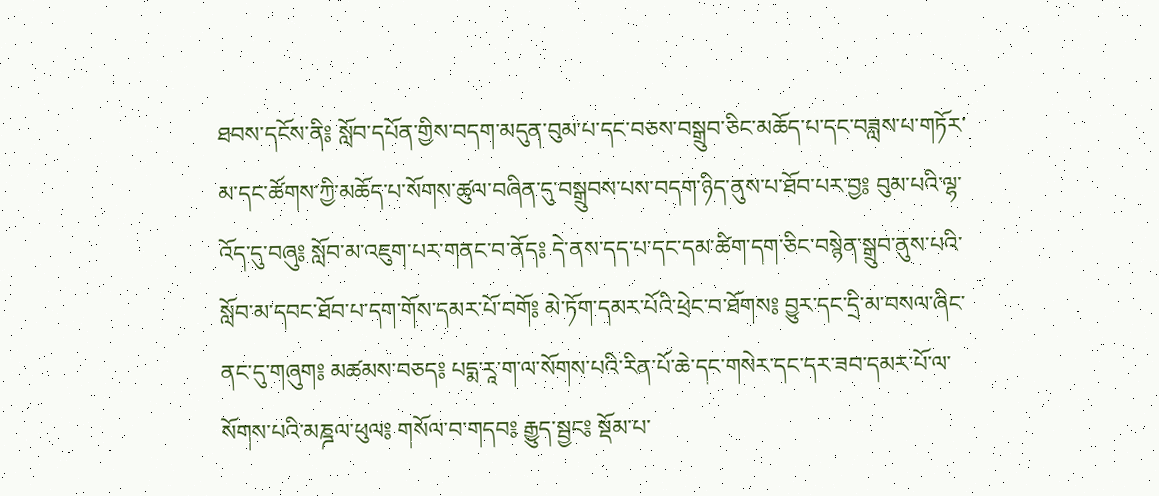ཐབས་དངོས་ནི༔ སློབ་དཔོན་གྱིས་བདག་མདུན་བུམ་པ་དང་བཅས་བསྒྲུབ་ཅིང་མཆོད་པ་དང་བཟླས་པ་གཏོར་མ་དང་ཚོགས་ཀྱི་མཆོད་པ་སོགས་ཚུལ་བཞིན་དུ་བསྒྲུབས་པས་བདག་ཉིད་ནུས་པ་ཐོབ་པར་བྱ༔ བུམ་པའི་ལྷ་འོད་དུ་བཞུ༔ སློབ་མ་འཇུག་པར་གནང་བ་ནོད༔ དེ་ནས་དད་པ་དང་དམ་ཚིག་དག་ཅིང་བསྙེན་སྒྲུབ་ནུས་པའི་སློབ་མ་དབང་ཐོབ་པ་དག་གོས་དམར་པོ་བགོ༔ མེ་ཏོག་དམར་པོའི་ཕྲེང་བ་ཐོགས༔ བྱུར་དང་དྲི་མ་བསལ་ཞིང་ནང་དུ་གཞུག༔ མཚམས་བཅད༔ པདྨ་རཱ་ག་ལ་སོགས་པའི་རིན་པོ་ཆེ་དང་གསེར་དང་དར་ཟབ་དམར་པོ་ལ་སོགས་པའི་མཎྜལ་ཕུལ༔ གསོལ་བ་གདབ༔ རྒྱུད་སྦྱང༔ སྡོམ་པ་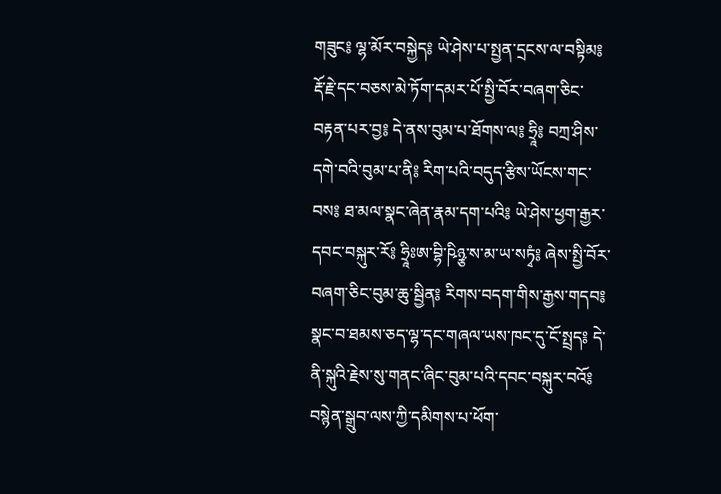གཟུང༔ ལྷ་མོར་བསྐྱེད༔ ཡེ་ཤེས་པ་སྤྱན་དྲངས་ལ་བསྟིམ༔ རྡོ་རྗེ་དང་བཅས་མེ་ཏོག་དམར་པོ་སྤྱི་བོར་བཞག་ཅིང་བརྟན་པར་བྱ༔ དེ་ནས་བུམ་པ་ཐོགས་ལ༔ ཧྲཱི༔ བཀྲ་ཤིས་དགེ་བའི་བུམ་པ་ནི༔ རིག་པའི་བདུད་རྩིས་ཡོངས་གང་བས༔ ཐ་མལ་སྣང་ཞེན་རྣམ་དག་པའི༔ ཡེ་ཤེས་ཕྱག་རྒྱར་དབང་བསྐུར་རོ༔ ཧྲཱིཿཨ་བྷི་ཥིཉྩ་ས་མ་ཡ་སཏྭཾ༔ ཞེས་སྤྱི་བོར་བཞག་ཅིང་བུམ་ཆུ་སྦྱིན༔ རིགས་བདག་གིས་རྒྱས་གདབ༔ སྣང་བ་ཐམས་ཅད་ལྷ་དང་གཞལ་ཡས་ཁང་དུ་ངོ་སྤྲད༔ དེ་ནི་སྐུའི་རྗེས་སུ་གནང་ཞིང་བུམ་པའི་དབང་བསྐུར་བའོ༔ བསྙེན་སྒྲུབ་ལས་ཀྱི་དམིགས་པ་ཕོག་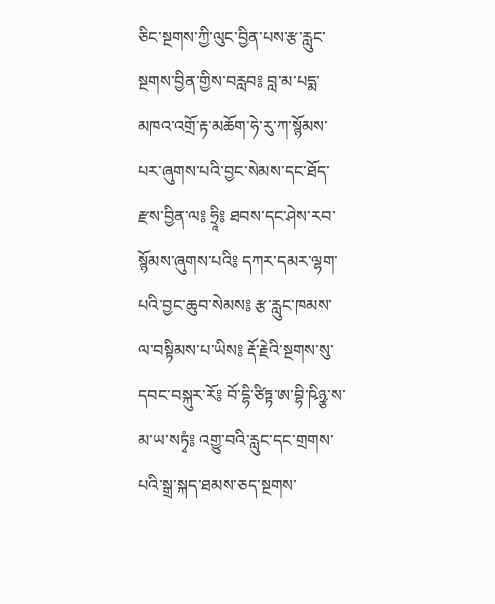ཅིང་སྔགས་ཀྱི་ལུང་བྱིན་པས་རྩ་རླུང་སྔགས་བྱིན་གྱིས་བརླབ༔ བླ་མ་པདྨ་མཁའ་འགྲོ་རྟ་མཆོག་ཧེ་རུ་ཀ་སྙོམས་པར་ཞུགས་པའི་བྱང་སེམས་དང་ཐོད་རྫས་བྱིན་ལ༔ ཧྲཱི༔ ཐབས་དང་ཤེས་རབ་སྙོམས་ཞུགས་པའི༔ དཀར་དམར་ལྷག་པའི་བྱང་ཆུབ་སེམས༔ རྩ་རླུང་ཁམས་ལ་བསྟིམས་པ་ཡིས༔ རྡོ་རྗེའི་སྔགས་སུ་དབང་བསྐུར་རོ༔ བོ་དྷི་ཙིཏྟ་ཨ་བྷི་ཥིཉྩ་ས་མ་ཡ་སཏྭཾ༔ འགྱུ་བའི་རླུང་དང་གྲགས་པའི་སྒྲ་སྐད་ཐམས་ཅད་སྔགས་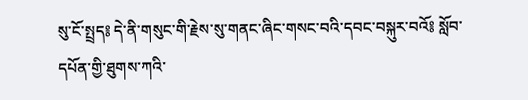སུ་ངོ་སྤྲད༔ དེ་ནི་གསུང་གི་རྗེས་སུ་གནང་ཞིང་གསང་བའི་དབང་བསྐུར་བའོ༔ སློབ་དཔོན་གྱི་ཐུགས་ཀའི་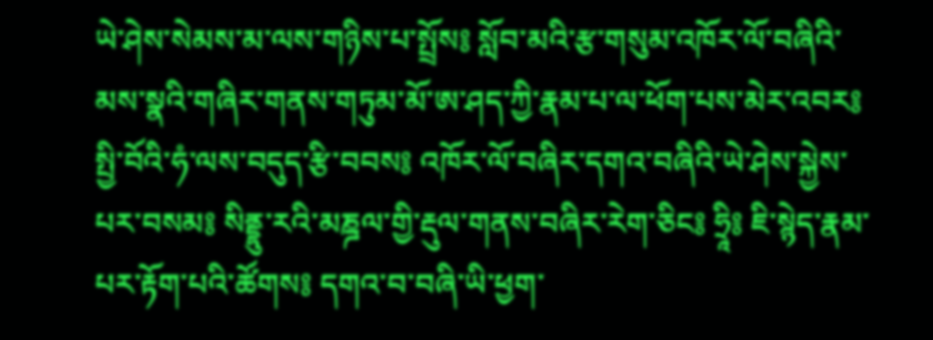ཡེ་ཤེས་སེམས་མ་ལས་གཉིས་པ་སྤྲོས༔ སློབ་མའི་རྩ་གསུམ་འཁོར་ལོ་བཞིའི་མས་སྣའི་གཞིར་གནས་གཏུམ་མོ་ཨ་ཤད་ཀྱི་རྣམ་པ་ལ་ཕོག་པས་མེར་འབར༔ སྤྱི་བོའི་ཧཾ་ལས་བདུད་རྩི་བབས༔ འཁོར་ལོ་བཞིར་དགའ་བཞིའི་ཡེ་ཤེས་སྐྱེས་པར་བསམ༔ སིནྡྷུ་རའི་མཎྜལ་གྱི་རྡུལ་གནས་བཞིར་རེག་ཅིང༔ ཧྲཱི༔ ཇི་སྙེད་རྣམ་པར་རྟོག་པའི་ཚོགས༔ དགའ་བ་བཞི་ཡི་ཕྱག་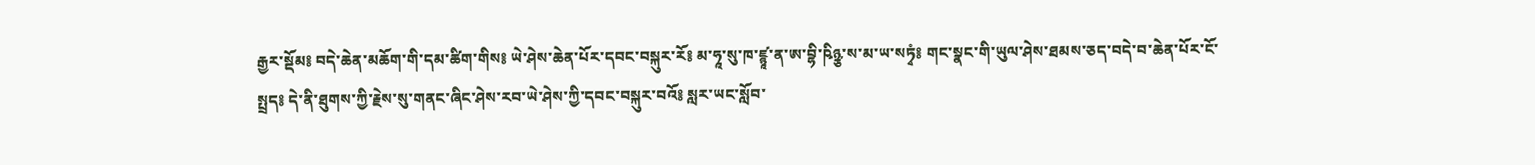རྒྱར་སྡོམ༔ བདེ་ཆེན་མཆོག་གི་དམ་ཚིག་གིས༔ ཡེ་ཤེས་ཆེན་པོར་དབང་བསྐུར་རོ༔ མ་ཧཱ་སུ་ཁ་ཛྙཱ་ན་ཨ་བྷི་ཥིཉྩ་ས་མ་ཡ་སཏྭཾ༔ གང་སྣང་གི་ཡུལ་ཤེས་ཐམས་ཅད་བདེ་བ་ཆེན་པོར་ངོ་སྤྲད༔ དེ་ནི་ཐུགས་ཀྱི་རྗེས་སུ་གནང་ཞིང་ཤེས་རབ་ཡེ་ཤེས་ཀྱི་དབང་བསྐུར་བའོ༔ སླར་ཡང་སློབ་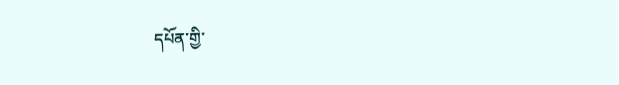དཔོན་གྱི་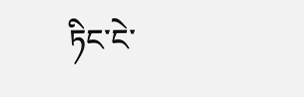ཏིང་ངེ་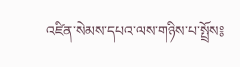འཛིན་སེམས་དཔའ་ལས་གཉིས་པ་སྤྲོས༔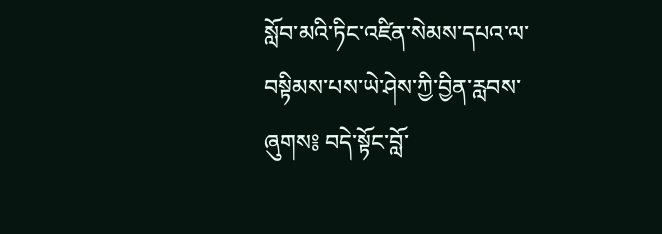སློབ་མའི་ཏིང་འཛིན་སེམས་དཔའ་ལ་བསྟིམས་པས་ཡེ་ཤེས་ཀྱི་བྱིན་རླབས་ཞུགས༔ བདེ་སྟོང་བློ་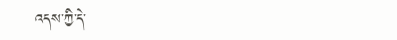འདས་ཀྱི་དེ་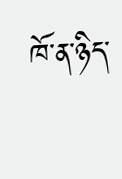ཁོ་ན་ཉིད་